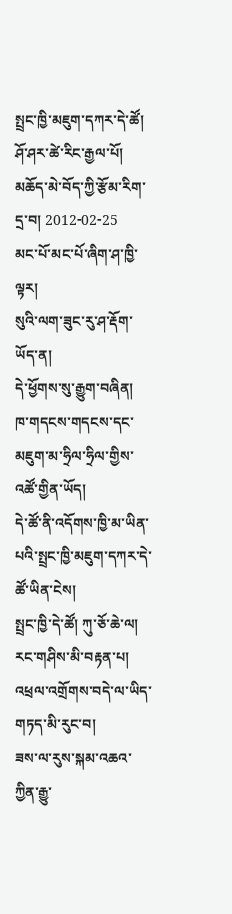སྤྲང་ཁྱི་མཇུག་དཀར་དེ་ཚོ།
ཤོ་ཤར་ཚེ་རིང་རྒྱལ་པོ། མཆོད་མེ་བོད་ཀྱི་རྩོམ་རིག་དྲ་བ། 2012-02-25
མང་པོ་མང་པོ་ཞིག་ཤ་ཁྱི་ལྟར།
སུའི་ལག་ཟུང་རུ་ཤ་རྡོག་ཡོད་ན།
དེ་ཕྱོགས་སུ་རྒྱུག་བཞིན།
ཁ་གདངས་གདངས་དང་མཇུག་མ་ཧྲིལ་ཧྲིལ་གྱིས་འཚོ་གྱིན་ཡོད།
དེ་ཚོ་ནི་འདོགས་ཁྱི་མ་ཡིན་པའི་སྤྲང་ཁྱི་མཇུག་དཀར་དེ་ཚོ་ཡིན་ངེས།
སྤྲང་ཁྱི་དེ་ཚོ། ཀུ་ཅོ་ཆེ་ལ། རང་གཤིས་མི་བརྟན་པ།
འཕྲལ་འགྲོགས་བདེ་ལ་ཡིད་གཏད་མི་རུང་བ།
ཟས་ལ་རུས་སྐམ་འཆའ་ཀྱིན་རྒྱུ་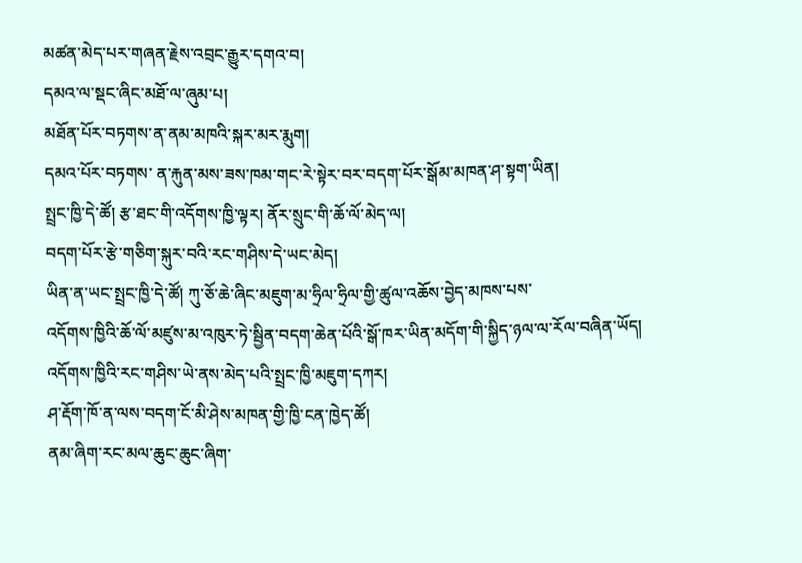མཚན་མེད་པར་གཞན་རྗེས་འབྲང་རྒྱུར་དགའ་བ།
དམའ་ལ་སྡང་ཞིང་མཐོ་ལ་ཞུམ་པ།
མཐོན་པོར་བཏགས་ན་ནམ་མཁའི་སྐར་མར་རྨུག།
དམའ་པོར་བཏགས་ ན་རྐུན་མས་ཟས་ཁམ་གང་རེ་སྟེར་བར་བདག་པོར་སྒོམ་མཁན་ཤ་སྟག་ཡིན།
སྤྲང་ཁྱི་དེ་ཚོ། རྩ་ཐང་གི་འདོགས་ཁྱི་ལྟར། ནོར་སྲུང་གི་ཆོ་ལོ་མེད་ལ།
བདག་པོར་རྩེ་གཅིག་སྐུར་བའི་རང་གཤིས་དེ་ཡང་མེད།
ཡིན་ན་ཡང་སྤྲང་ཁྱི་དེ་ཚོ། ཀུ་ཅོ་ཆེ་ཞིང་མཇུག་མ་ཧྲིལ་ཧྲིལ་གྱི་ཚུལ་འཆོས་བྱེད་མཁས་པས་
འདོགས་ཁྱིའི་ཆོ་ལོ་མཛུས་མ་འཁུར་ཏེ་སྦྱིན་བདག་ཆེན་པོའི་སྒོ་ཁར་ཡིན་མདོག་གི་སྐྱིད་ཉལ་ལ་རོལ་བཞིན་ཡོད།
འདོགས་ཁྱིའི་རང་གཤིས་ཡེ་ནས་མེད་པའི་སྤྲང་ཁྱི་མཇུག་དཀར།
ཤ་རྡོག་ཁོ་ན་ལས་བདག་ངོ་མི་ཤེས་མཁན་གྱི་ཁྱི་ངན་ཁྱེད་ཚོ།
ནམ་ཞིག་རང་མལ་ཆུང་ཆུང་ཞིག་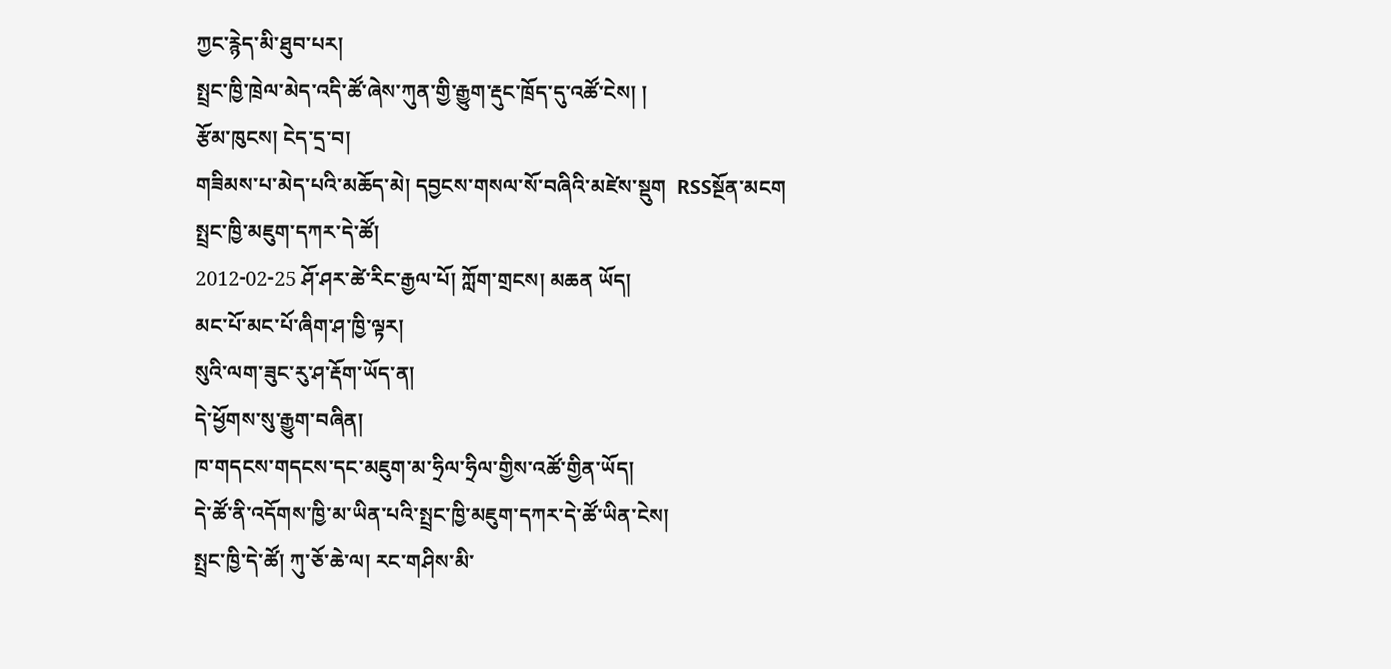ཀྱང་རྙེད་མི་ཐུབ་པར།
སྤྲང་ཁྱི་ཁྲེལ་མེད་འདི་ཚོ་ཞེས་ཀུན་གྱི་རྒྱུག་རྡུང་ཁྲོད་དུ་འཚོ་ངེས། །
རྩོམ་ཁུངས། ངེད་དྲ་བ།
གཟིམས་པ་མེད་པའི་མཆོད་མེ། དབྱངས་གསལ་སོ་བཞིའི་མཛེས་སྡུག  RSSསྔོན་མངག
སྤྲང་ཁྱི་མཇུག་དཀར་དེ་ཚོ།
2012-02-25 ཤོ་ཤར་ཚེ་རིང་རྒྱལ་པོ། ཀློག་གྲངས། མཆན ཡོད།
མང་པོ་མང་པོ་ཞིག་ཤ་ཁྱི་ལྟར།
སུའི་ལག་ཟུང་རུ་ཤ་རྡོག་ཡོད་ན།
དེ་ཕྱོགས་སུ་རྒྱུག་བཞིན།
ཁ་གདངས་གདངས་དང་མཇུག་མ་ཧྲིལ་ཧྲིལ་གྱིས་འཚོ་གྱིན་ཡོད།
དེ་ཚོ་ནི་འདོགས་ཁྱི་མ་ཡིན་པའི་སྤྲང་ཁྱི་མཇུག་དཀར་དེ་ཚོ་ཡིན་ངེས།
སྤྲང་ཁྱི་དེ་ཚོ། ཀུ་ཅོ་ཆེ་ལ། རང་གཤིས་མི་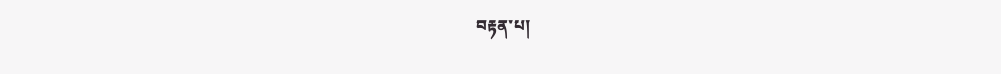བརྟན་པ།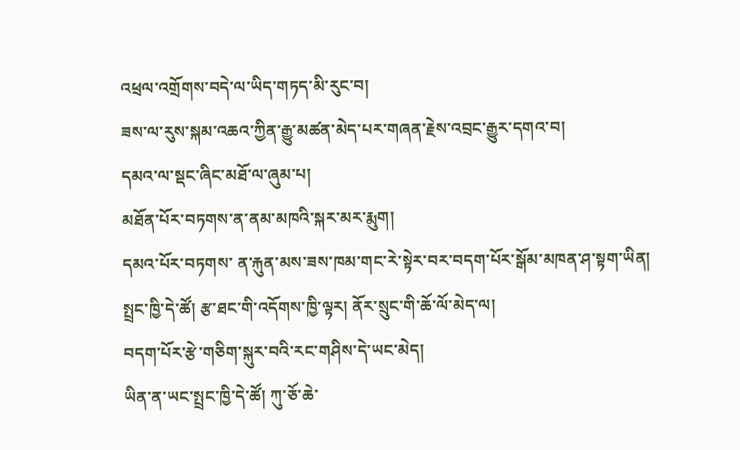འཕྲལ་འགྲོགས་བདེ་ལ་ཡིད་གཏད་མི་རུང་བ།
ཟས་ལ་རུས་སྐམ་འཆའ་ཀྱིན་རྒྱུ་མཚན་མེད་པར་གཞན་རྗེས་འབྲང་རྒྱུར་དགའ་བ།
དམའ་ལ་སྡང་ཞིང་མཐོ་ལ་ཞུམ་པ།
མཐོན་པོར་བཏགས་ན་ནམ་མཁའི་སྐར་མར་རྨུག།
དམའ་པོར་བཏགས་ ན་རྐུན་མས་ཟས་ཁམ་གང་རེ་སྟེར་བར་བདག་པོར་སྒོམ་མཁན་ཤ་སྟག་ཡིན།
སྤྲང་ཁྱི་དེ་ཚོ། རྩ་ཐང་གི་འདོགས་ཁྱི་ལྟར། ནོར་སྲུང་གི་ཆོ་ལོ་མེད་ལ།
བདག་པོར་རྩེ་གཅིག་སྐུར་བའི་རང་གཤིས་དེ་ཡང་མེད།
ཡིན་ན་ཡང་སྤྲང་ཁྱི་དེ་ཚོ། ཀུ་ཅོ་ཆེ་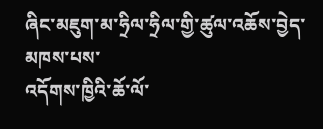ཞིང་མཇུག་མ་ཧྲིལ་ཧྲིལ་གྱི་ཚུལ་འཆོས་བྱེད་མཁས་པས་
འདོགས་ཁྱིའི་ཆོ་ལོ་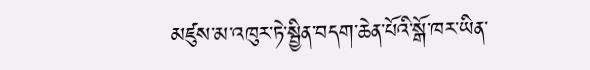མཛུས་མ་འཁུར་ཏེ་སྦྱིན་བདག་ཆེན་པོའི་སྒོ་ཁར་ཡིན་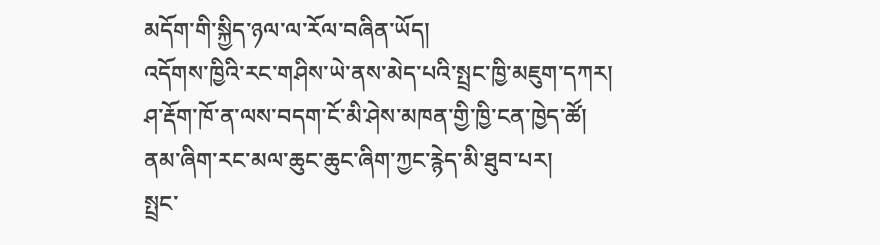མདོག་གི་སྐྱིད་ཉལ་ལ་རོལ་བཞིན་ཡོད།
འདོགས་ཁྱིའི་རང་གཤིས་ཡེ་ནས་མེད་པའི་སྤྲང་ཁྱི་མཇུག་དཀར།
ཤ་རྡོག་ཁོ་ན་ལས་བདག་ངོ་མི་ཤེས་མཁན་གྱི་ཁྱི་ངན་ཁྱེད་ཚོ།
ནམ་ཞིག་རང་མལ་ཆུང་ཆུང་ཞིག་ཀྱང་རྙེད་མི་ཐུབ་པར།
སྤྲང་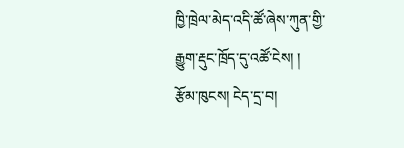ཁྱི་ཁྲེལ་མེད་འདི་ཚོ་ཞེས་ཀུན་གྱི་རྒྱུག་རྡུང་ཁྲོད་དུ་འཚོ་ངེས། །
རྩོམ་ཁུངས། ངེད་དྲ་བ།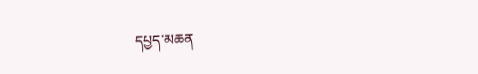དཔྱད་མཆན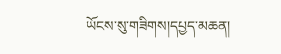ཡོངས་སུ་གཟིགས།དཔྱད་མཆན།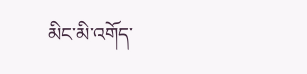མིང་མི་འགོད་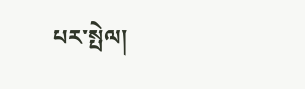པར་སྤེལ།